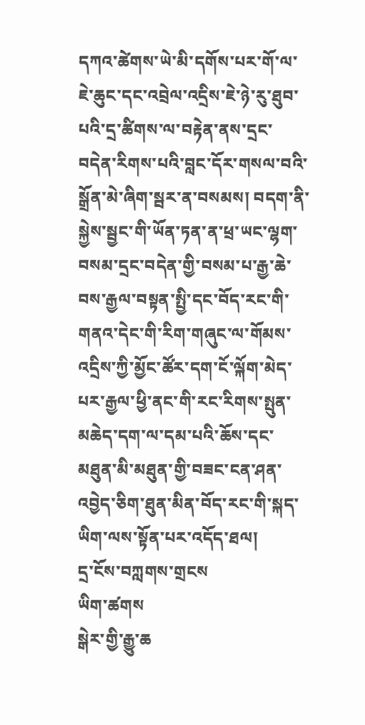དཀའ་ཚེགས་ཡེ་མི་དགོས་པར་གོ་ལ་ཇེ་ཆུང་དང་འབྲེལ་འདྲིས་ཇེ་ཉེ་རུ་ཐུབ་པའི་དྲ་ཚིགས་ལ་བརྟེན་ནས་དྲང་བདེན་རིགས་པའི་བླང་དོར་གསལ་བའི་སྒྲོན་མེ་ཞིག་སྦར་ན་བསམས། བདག་ནི་སྐྱེས་སྦྱང་གི་ཡོན་ཏན་ན་ཕྲ་ཡང་ལྷག་བསམ་དྲང་བདེན་གྱི་བསམ་པ་རྒྱ་ཆེ་བས་རྒྱལ་བསྟན་སྤྱི་དང་བོད་རང་གི་གནའ་དེང་གི་རིག་གཞུང་ལ་གོམས་འདྲིས་ཀྱི་མྱོང་ཚོར་དག་ངོ་ལྐོག་མེད་པར་རྒྱལ་ཕྱི་ནང་གི་རང་རིགས་སྤུན་མཆེད་དག་ལ་དམ་པའི་ཆོས་དང་མཐུན་མི་མཐུན་གྱི་བཟང་ངན་ཤན་འབྱེད་ཅིག་ཐུན་མིན་བོད་རང་གི་སྐད་ཡིག་ལས་སྟོན་པར་འདོད་ཐལ།
དྲ་ངོས་བཀླགས་གྲངས
ཡིག་ཚགས
སྒེར་གྱི་རྒྱུ་ཆ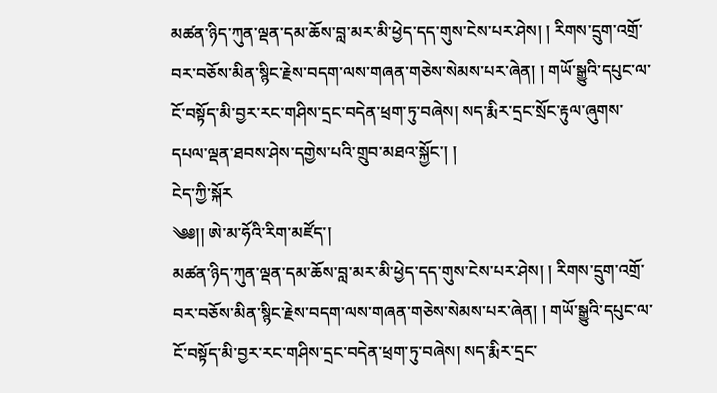མཚན་ཉིད་ཀུན་ལྡན་དམ་ཆོས་བླ་མར་མི་ཕྱེད་དད་གུས་ངེས་པར་ཤེས། ། རིགས་དྲུག་འགྲོ་བར་བཅོས་མིན་སྙིང་རྗེས་བདག་ལས་གཞན་གཅེས་སེམས་པར་ཞེན། ། གཡོ་སྒྱུའི་དཔུང་ལ་ངོ་བསྟོད་མི་བྱར་རང་གཤིས་དྲང་བདེན་ཕྲག་ཏུ་བཞེས། སད་རྨིར་དྲང་སྲོང་རྟུལ་ཞུགས་དཔལ་ལྡན་ཐབས་ཤེས་དགྱེས་པའི་གྲུབ་མཐའ་སྐྱོང་། །
ངེད་ཀྱི་སྐོར
༄༅།། ཨེ་མ་ཧོའི་རིག་མཛོད་།
མཚན་ཉིད་ཀུན་ལྡན་དམ་ཆོས་བླ་མར་མི་ཕྱེད་དད་གུས་ངེས་པར་ཤེས། ། རིགས་དྲུག་འགྲོ་བར་བཅོས་མིན་སྙིང་རྗེས་བདག་ལས་གཞན་གཅེས་སེམས་པར་ཞེན། ། གཡོ་སྒྱུའི་དཔུང་ལ་ངོ་བསྟོད་མི་བྱར་རང་གཤིས་དྲང་བདེན་ཕྲག་ཏུ་བཞེས། སད་རྨིར་དྲང་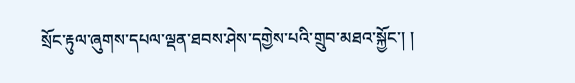སྲོང་རྟུལ་ཞུགས་དཔལ་ལྡན་ཐབས་ཤེས་དགྱེས་པའི་གྲུབ་མཐའ་སྐྱོང་། །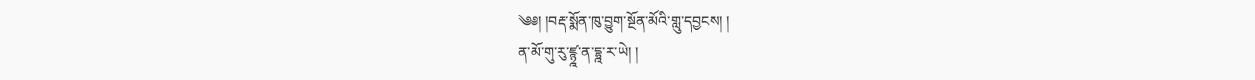༄༅། །བརྡ་སྨོན་ཁུ་བྱུག་སྔོན་མོའི་གླུ་དབྱངས། །
ན་མོ་གུ་རུ་ཛྙྰ་ན་དྷྰ་ར་ཡེ། །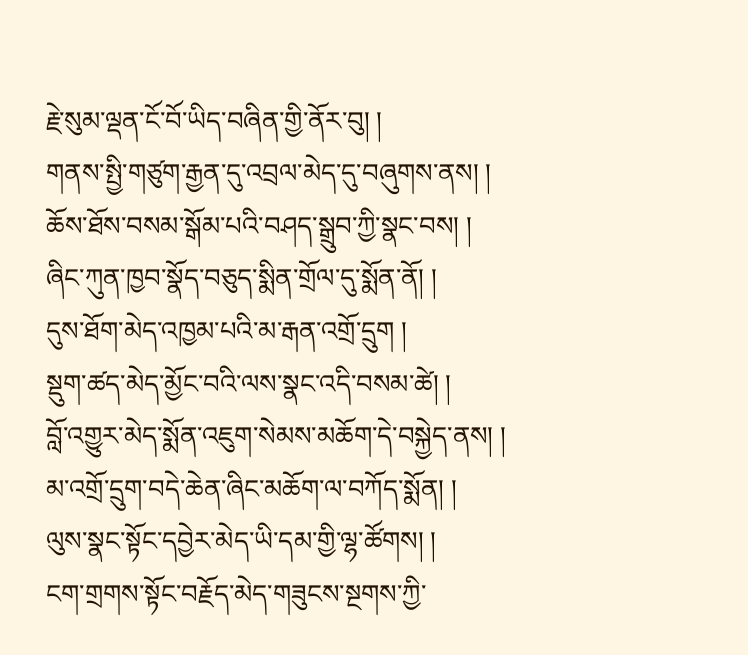རྗེ་སུམ་ལྡན་ངོ་བོ་ཡིད་བཞིན་གྱི་ནོར་བུ། །
གནས་སྤྱི་གཙུག་རྒྱན་དུ་འབྲལ་མེད་དུ་བཞུགས་ནས། །
ཆོས་ཐོས་བསམ་སྒོམ་པའི་བཤད་སྒྲུབ་ཀྱི་སྣང་བས། །
ཞིང་ཀུན་ཁྱབ་སྣོད་བཅུད་སྨིན་གྲོལ་དུ་སྨོན་ནོ། །
དུས་ཐོག་མེད་འཁྱམ་པའི་མ་རྒན་འགྲོ་དྲུག །
སྡུག་ཚད་མེད་མྱོང་བའི་ལས་སྣང་འདི་བསམ་ཚེ། །
བློ་འགྱུར་མེད་སྨོན་འཇུག་སེམས་མཆོག་དེ་བསྐྱེད་ནས། །
མ་འགྲོ་དྲུག་བདེ་ཆེན་ཞིང་མཆོག་ལ་བཀོད་སྨོན། །
ལུས་སྣང་སྟོང་དབྱེར་མེད་ཡི་དམ་གྱི་ལྷ་ཚོགས། །
ངག་གྲགས་སྟོང་བརྗོད་མེད་གཟུངས་སྔགས་ཀྱི་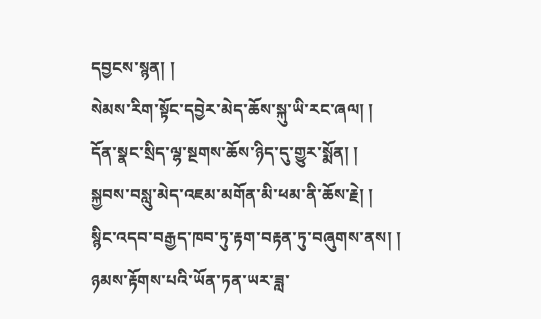དབྱངས་སྙན། །
སེམས་རིག་སྟོང་དབྱེར་མེད་ཆོས་སྐུ་ཡི་རང་ཞལ། །
དོན་སྣང་སྲིད་ལྷ་སྔགས་ཆོས་ཉིད་དུ་གྱུར་སྨོན། །
སྐྱབས་བསླུ་མེད་འཇམ་མགོན་མི་ཕམ་ནི་ཆོས་རྗེ། །
སྙིང་འདབ་བརྒྱད་ཁབ་ཏུ་རྟག་བརྟན་ཏུ་བཞུགས་ནས། །
ཉམས་རྟོགས་པའི་ཡོན་ཏན་ཡར་ཟླ་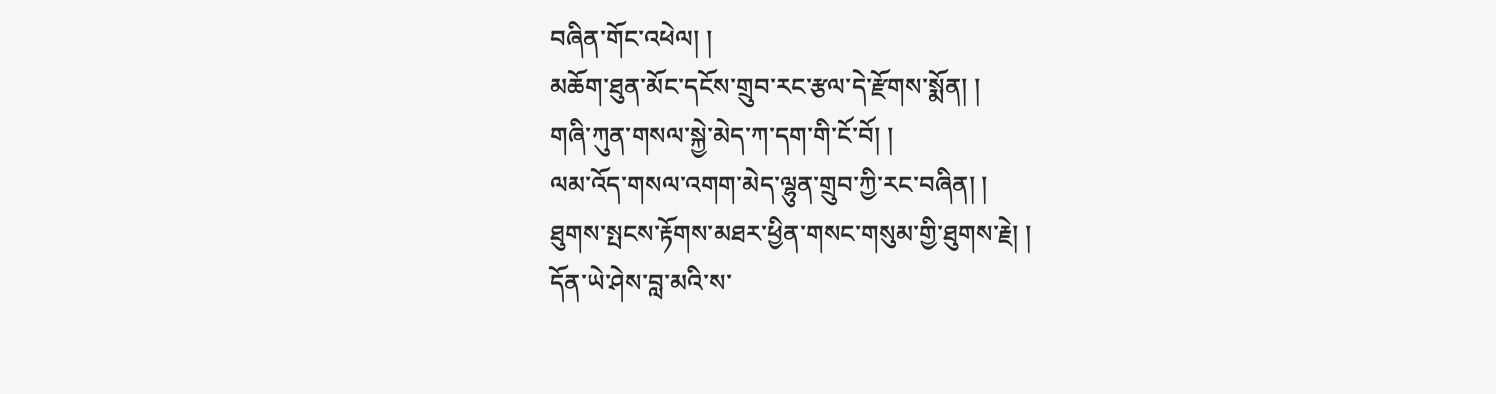བཞིན་གོང་འཕེལ། །
མཆོག་ཐུན་མོང་དངོས་གྲུབ་རང་རྩལ་དེ་རྫོགས་སྨོན། །
གཞི་ཀུན་གསལ་སྐྱེ་མེད་ཀ་དག་གི་ངོ་བོ། །
ལམ་འོད་གསལ་འགག་མེད་ལྷུན་གྲུབ་ཀྱི་རང་བཞིན། །
ཐུགས་སྤངས་རྟོགས་མཐར་ཕྱིན་གསང་གསུམ་གྱི་ཐུགས་རྗེ། །
དོན་ཡེ་ཤེས་བླ་མའི་ས་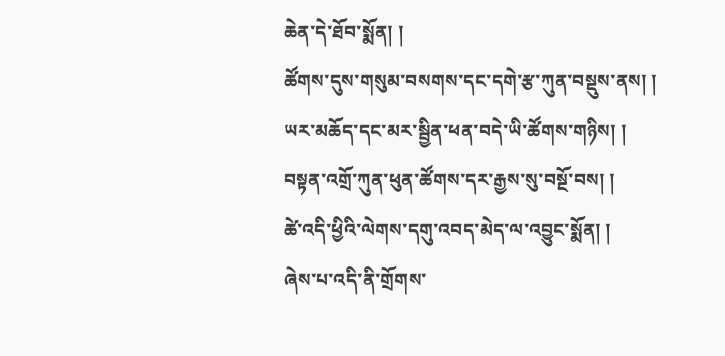ཆེན་དེ་ཐོབ་སྨོན། །
ཚོགས་དུས་གསུམ་བསགས་དང་དགེ་རྩ་ཀུན་བསྡུས་ནས། །
ཡར་མཆོད་དང་མར་སྦྱིན་ཕན་བདེ་ཡི་ཚོགས་གཉིས། །
བསྟན་འགྲོ་ཀུན་ཕུན་ཚོགས་དར་རྒྱས་སུ་བསྔོ་བས། །
ཚེ་འདི་ཕྱིའི་ལེགས་དགུ་འབད་མེད་ལ་འབྱུང་སྨོན། །
ཞེས་པ་འདི་ནི་གྲོགས་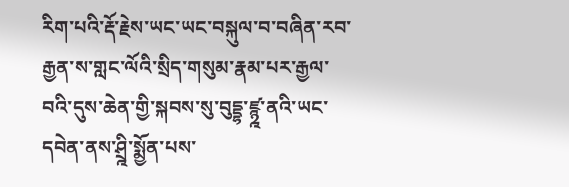རིག་པའི་རྡོ་རྗེས་ཡང་ཡང་བསྐུལ་བ་བཞིན་རབ་རྒྱན་ས་གླང་ལོའི་སྲིད་གསུམ་རྣམ་པར་རྒྱལ་བའི་དུས་ཆེན་གྱི་སྐབས་སུ་བུདྡྷ་ཛྙྰ་ནའི་ཡང་དབེན་ནས་ཤྲྰི་སྨྱོན་པས་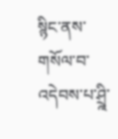སྙིང་ནས་གསོལ་བ་འདེབས་པ་ཤྲྰི་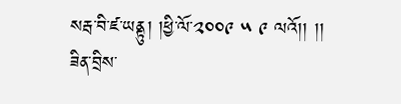སརྦ་བི་ཛ་ཡནྟུ། །ཕྱི་ལོ་༢༠༠༩ ༥ ༩ ལའོ།། །།
ཟིན་བྲིས་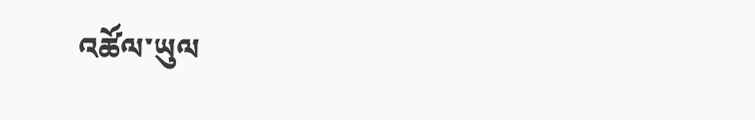འཚོལ་ཡུལ